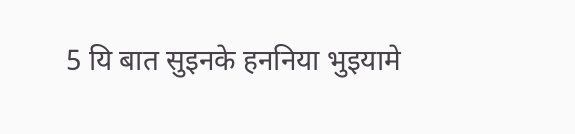5 यि बात सुइनके हननिया भुइयामे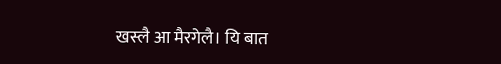खस्लै आ मैरगेलै। यि बात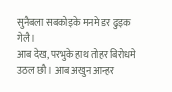सुनैबला सबकोइके मनमे डर ढुइक गेलै।
आब देख, परभुके हाथ तोहर बिरोधमे उठल छौ। आब अखुन आन्हर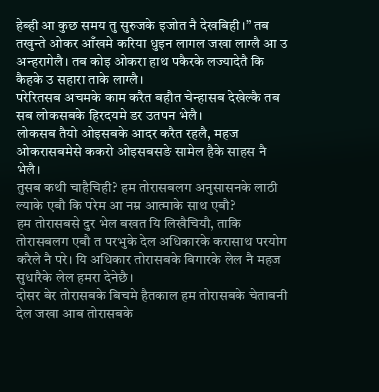हेब्ही आ कुछ समय तु सुरुजके इजोत नै देखबिही।” तब तखुन्ते ओकर आँखमे करिया धुइन लागल जखा लाग्लै आ उ अन्हरागेलै। तब कोइ ओकरा हाथ पकैरके लज्यादेतै कि कैहके उ सहारा ताके लाग्लै।
परेरितसब अचमके काम करैत बहौत चेन्हासब देखेल्कै तब सब लोकसबके हिरदयमे डर उतपन भेलै।
लोकसब तैयो ओइसबके आदर करैत रहलै, महज ओकरासबमेसे ककरो ओइसबसङे सामेल हैके साहस नै भेलै।
तुसब कथी चाहैचिही? हम तोरासबलग अनुसासनके लाठी ल्याके एबौ कि परेम आ नम्र आत्माके साथ एबौ?
हम तोरासबसे दुर भेल बखत यि लिखैचियौ, ताकि तोरासबलग एबौ त परभुके देल अधिकारके करासाथ परयोग करैले नै परे। यि अधिकार तोरासबके बिगारके लेल नै महज सुधारैके लेल हमरा देनेछै।
दोसर बेर तोरासबके बिचमे हैतकाल हम तोरासबके चेताबनी देल जखा आब तोरासबके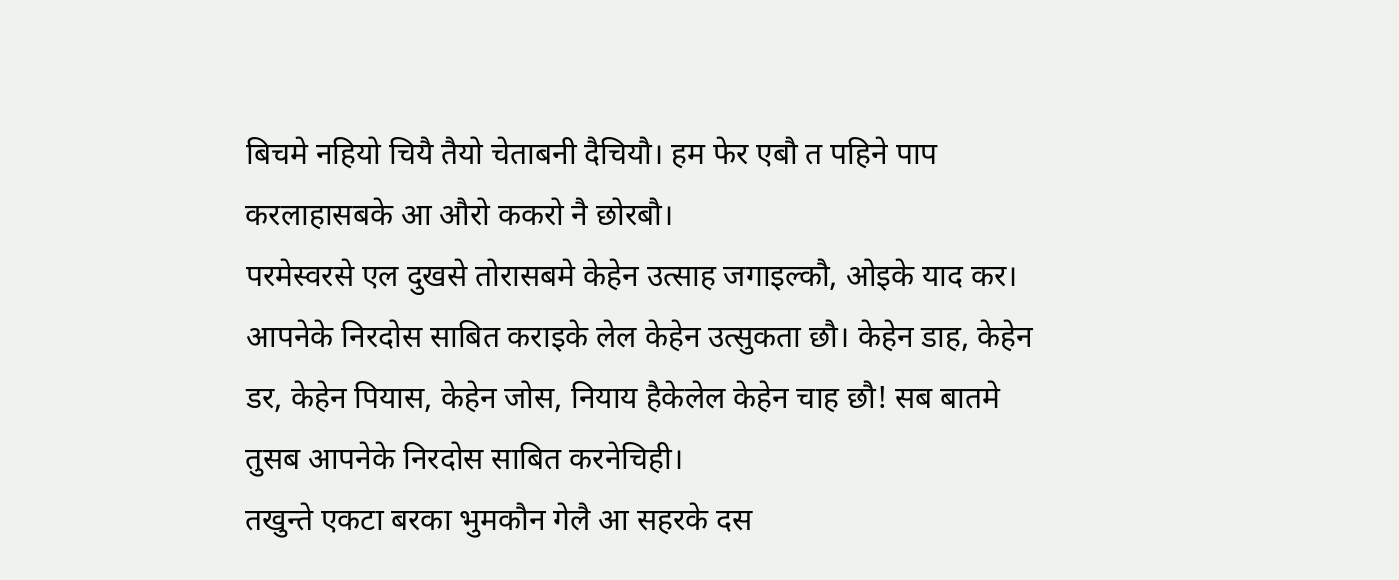बिचमे नहियो चियै तैयो चेताबनी दैचियौ। हम फेर एबौ त पहिने पाप करलाहासबके आ औरो ककरो नै छोरबौ।
परमेस्वरसे एल दुखसे तोरासबमे केहेन उत्साह जगाइल्कौ, ओइके याद कर। आपनेके निरदोस साबित कराइके लेल केहेन उत्सुकता छौ। केहेन डाह, केहेन डर, केहेन पियास, केहेन जोस, नियाय हैकेलेल केहेन चाह छौ! सब बातमे तुसब आपनेके निरदोस साबित करनेचिही।
तखुन्ते एकटा बरका भुमकौन गेलै आ सहरके दस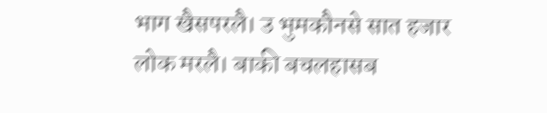भाग खैसपरलै। उ भुमकौनसे सात हजार लोक मरलै। बाकी बचलहासब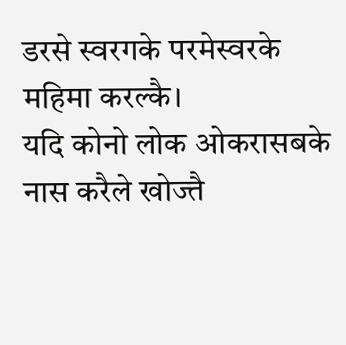डरसे स्वरगके परमेस्वरके महिमा करल्कै।
यदि कोनो लोक ओकरासबके नास करैले खोज्तै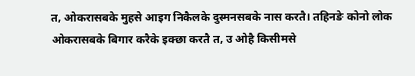त, ओकरासबके मुहसे आइग निकैलके दुस्मनसबके नास करतै। तहिनङे कोनो लोक ओकरासबके बिगार करैके इक्छा करतै त, उ ओहै किसीमसे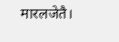मारलजेतै।